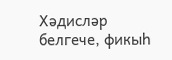Хәдисләр белгече, фикыһ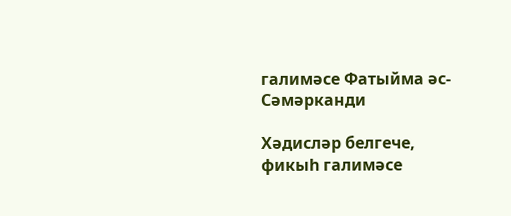галимәсе Фатыйма әс-Сәмәрканди

Хәдисләр белгече, фикыһ галимәсе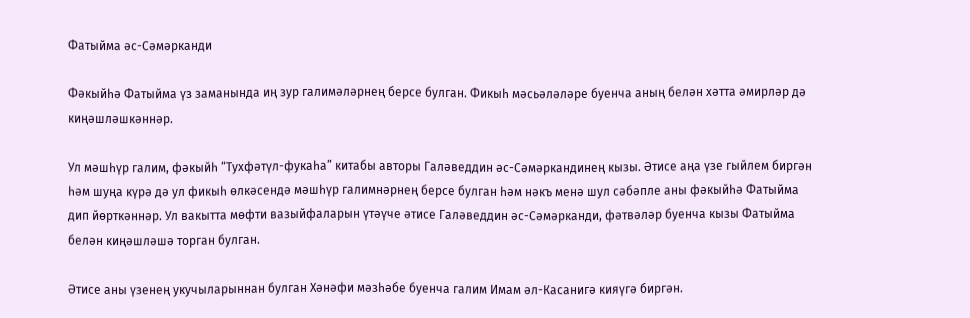Фатыйма әс-Сәмәрканди

Фәкыйһә Фатыйма үз заманында иң зур галимәләрнең берсе булган. Фикыһ мәсьәләләре буенча аның белән хәтта әмирләр дә киңәшләшкәннәр.

Ул мәшһүр галим, фәкыйһ “Тухфәтүл-фукаһа” китабы авторы Галәведдин әс-Сәмәркандинең кызы. Әтисе аңа үзе гыйлем биргән һәм шуңа күрә дә ул фикыһ өлкәсендә мәшһүр галимнәрнең берсе булган һәм нәкъ менә шул сәбәпле аны фәкыйһә Фатыйма дип йөрткәннәр. Ул вакытта мөфти вазыйфаларын үтәүче әтисе Галәведдин әс-Сәмәрканди, фәтвәләр буенча кызы Фатыйма белән киңәшләшә торган булган.

Әтисе аны үзенең укучыларыннан булган Хәнәфи мәзһәбе буенча галим Имам әл-Касанигә кияүгә биргән.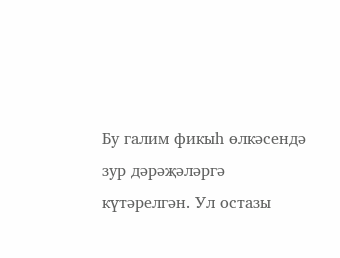Бу галим фикыһ өлкәсендә зур дәрәҗәләргә күтәрелгән. Ул остазы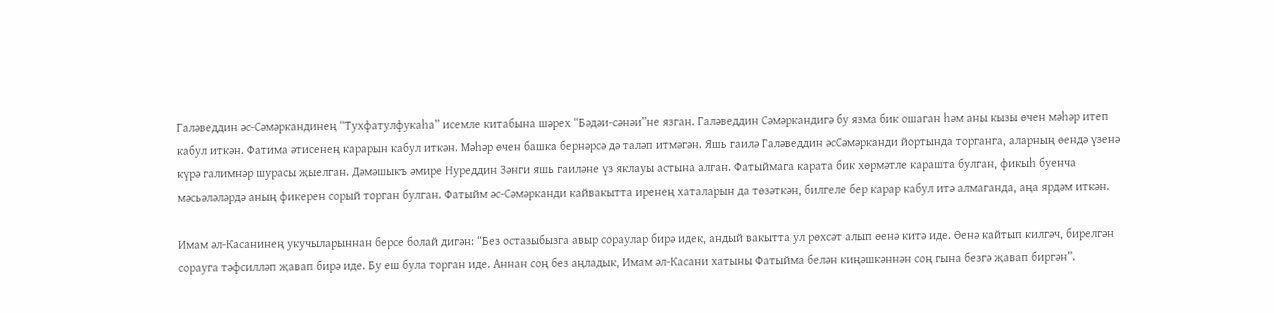Галәведдин әс-Сәмәркандинең “Тухфатулфукаһа” исемле китабына шәрех “Бәдәи-сәнәи”не язган. Галәведдин Сәмәркандигә бу язма бик ошаган һәм аны кызы өчен мәһәр итеп кабул иткән. Фатима әтисенең карарын кабул иткән. Мәһәр өчен башка бернәрсә дә таләп итмәгән. Яшь гаилә Галәведдин әсСәмәрканди йортында торганга, аларның өендә үзенә күрә галимнәр шурасы җыелган. Дәмәшыкъ әмире Нуреддин Зәнги яшь гаиләне үз яклауы астына алган. Фатыймага карата бик хөрмәтле карашта булган, фикыһ буенча мәсьәләләрдә аның фикерен сорый торган булган. Фатыйм әс-Сәмәрканди кайвакытта иренең хаталарын да төзәткән, билгеле бер карар кабул итә алмаганда, аңа ярдәм иткән.

Имам әл-Касанинең укучыларыннан берсе болай дигән: “Без остазыбызга авыр сораулар бирә идек, андый вакытта ул рөхсәт алып өенә китә иде. Өенә кайтып килгәч, бирелгән сорауга тәфсилләп җавап бирә иде. Бу еш була торган иде. Аннан соң без аңладык, Имам әл-Касани хатыны Фатыйма белән киңәшкәннән соң гына безгә җавап биргән”.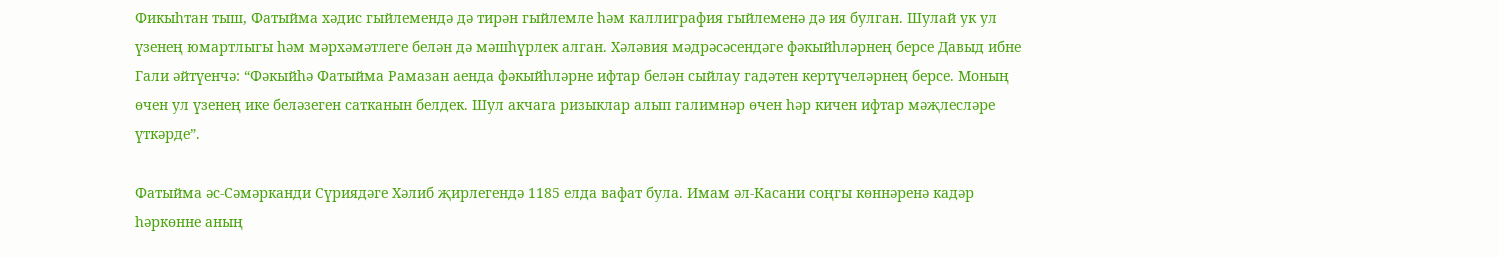Фикыһтан тыш, Фатыйма хәдис гыйлемендә дә тирән гыйлемле һәм каллиграфия гыйлеменә дә ия булган. Шулай ук ул үзенең юмартлыгы һәм мәрхәмәтлеге белән дә мәшһүрлек алган. Хәләвия мәдрәсәсендәге фәкыйһләрнең берсе Давыд ибне Гали әйтүенчә: “Фәкыйһә Фатыйма Рамазан аенда фәкыйһләрне ифтар белән сыйлау гадәтен кертүчеләрнең берсе. Моның өчен ул үзенең ике беләзеген сатканын белдек. Шул акчага ризыклар алып галимнәр өчен һәр кичен ифтар мәҗлесләре үткәрде”.

Фатыйма әс-Сәмәрканди Сүриядәге Хәлиб җирлегендә 1185 елда вафат була. Имам әл-Касани соңгы көннәренә кадәр һәркөнне аның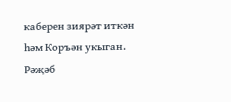каберен зиярәт иткән һәм Коръән укыган. Рәҗәб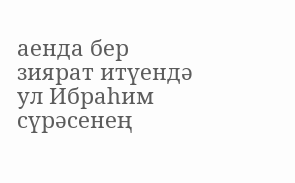аенда бер зиярат итүендә ул Ибраһим сүрәсенең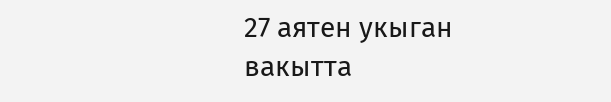27 аятен укыган вакытта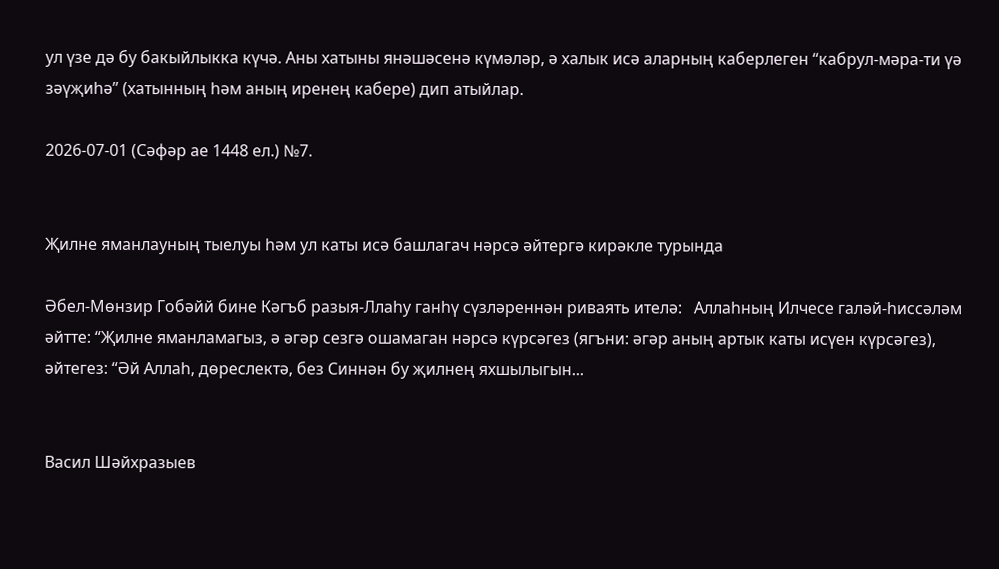ул үзе дә бу бакыйлыкка күчә. Аны хатыны янәшәсенә күмәләр, ә халык исә аларның каберлеген “кабрул-мәра-ти үә зәүҗиһә” (хатынның һәм аның иренең кабере) дип атыйлар.

2026-07-01 (Сәфәр ае 1448 ел.) №7.


Җилне яманлауның тыелуы һәм ул каты исә башлагач нәрсә әйтергә кирәкле турында

Әбел-Мөнзир Гобәйй бине Кәгъб разыя-Ллаһу ганһү сүзләреннән риваять ителә:   Аллаһның Илчесе галәй-һиссәләм әйтте: “Җилне яманламагыз, ә әгәр сезгә ошамаган нәрсә күрсәгез (ягъни: әгәр аның артык каты исүен күрсәгез), әйтегез: “Әй Аллаһ, дөреслектә, без Синнән бу җилнең яхшылыгын...


Васил Шәйхразыев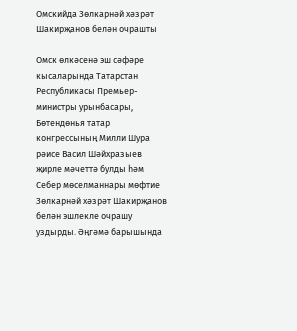Омскийда Зөлкарнәй хәзрәт Шакирҗанов белән очрашты

Омск өлкәсенә эш сәфәре кысаларында Татарстан Республикасы Премьер-министры урынбасары, Бөтендөнья татар конгрессының Милли Шура рәисе Васил Шәйхразыев җирле мәчеттә булды һәм Себер мөселманнары мөфтие Зөлкарнәй хәзрәт Шакирҗанов белән эшлекле очрашу уздырды. Әңгәмә барышында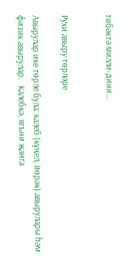төбәктә милли-дини...


Рухи авыру төрләре

Авырулар ике төрле була: калеб (күңел, йөрәк) авырулары һәм физик авырулар.   Калебкә, ягъни җанга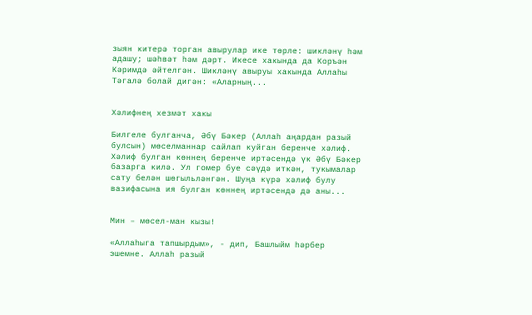зыян китерә торган авырулар ике төрле: шикләнү һәм адашу; шәһвәт һәм дәрт. Икесе хакында да Коръән Кәримдә әйтелгән. Шикләнү авыруы хакында Аллаһы Тәгалә болай дигән: «Аларның...


Хәлифнең хезмәт хакы

Билгеле булганча, Әбү Бәкер (Аллаһ аңардан разый булсын) мөселманнар сайлап куйган беренче хәлиф.   Хәлиф булган көннең беренче иртәсендә үк Әбү Бәкер базарга килә. Ул гомер буе сәүдә иткән, тукымалар сату белән шөгыльләнгән. Шуңа күрә хәлиф булу вазифасына ия булган көннең иртәсендә дә аны...


Мин – мөсел-ман кызы!

«Аллаһыга тапшырдым», - дип, Башлыйм һәрбер эшемне. Аллаһ разый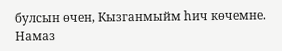булсын өчен, Кызганмыйм һич көчемне.   Намаз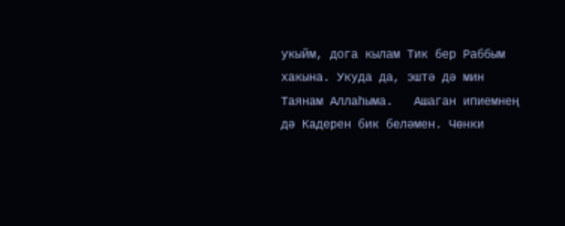укыйм, дога кылам Тик бер Раббым хакына. Укуда да, эштә дә мин Таянам Аллаһыма.   Ашаган ипиемнең дә Кадерен бик беләмен. Чөнки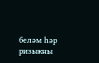беләм һәр ризыкны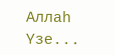Аллаһ Үзе...